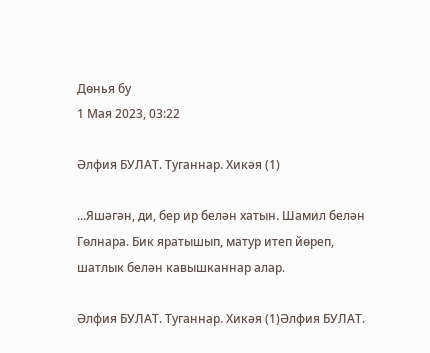Дөнья бу
1 Мая 2023, 03:22

Әлфия БУЛАТ. Туганнар. Хикәя (1)

...Яшәгән, ди, бер ир белән хатын. Шамил белән Гөлнара. Бик яратышып, матур итеп йөреп, шатлык белән кавышканнар алар.

Әлфия БУЛАТ. Туганнар. Хикәя (1)Әлфия БУЛАТ.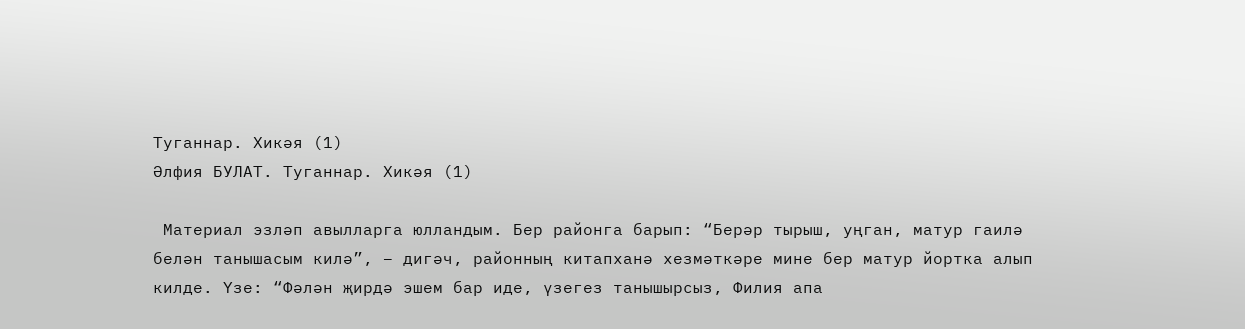Туганнар. Хикәя (1)
Әлфия БУЛАТ. Туганнар. Хикәя (1)

 Материал эзләп авылларга юлландым. Бер районга барып: “Берәр тырыш, уңган, матур гаилә белән танышасым килә”, – дигәч, районның китапханә хезмәткәре мине бер матур йортка алып килде. Үзе: “Фәлән җирдә эшем бар иде, үзегез танышырсыз, Филия апа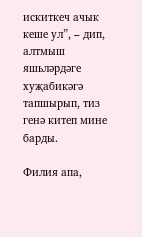искиткеч ачык кеше ул”, – дип, алтмыш яшьләрдәге хуҗабикәгә тапшырып, тиз генә китеп мине барды.

Филия апа,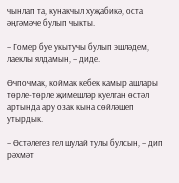чынлап та, кунакчыл хуҗабикә, оста әңгәмәче булып чыкты.

– Гомер буе укытучы булып эшләдем, лаеклы ялдамын, – диде.

Өчпочмак, коймак кебек камыр ашлары төрле-төрле җимешләр куелган өстәл артында ару озак кына сөйләшеп утырдык.

– Өстәлегез гел шулай тулы булсын, – дип рәхмәт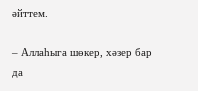әйттем.

– Аллаһыга шөкер, хәзер бар да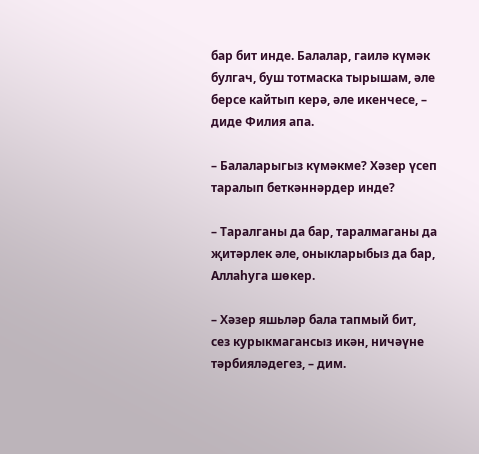бар бит инде. Балалар, гаилә күмәк булгач, буш тотмаска тырышам, әле берсе кайтып керә, әле икенчесе, – диде Филия апа.

– Балаларыгыз күмәкме? Хәзер үсеп таралып беткәннәрдер инде?

– Таралганы да бар, таралмаганы да җитәрлек әле, оныкларыбыз да бар, Аллаһуга шөкер.

– Хәзер яшьләр бала тапмый бит, сез курыкмагансыз икән, ничәүне тәрбияләдегез, – дим.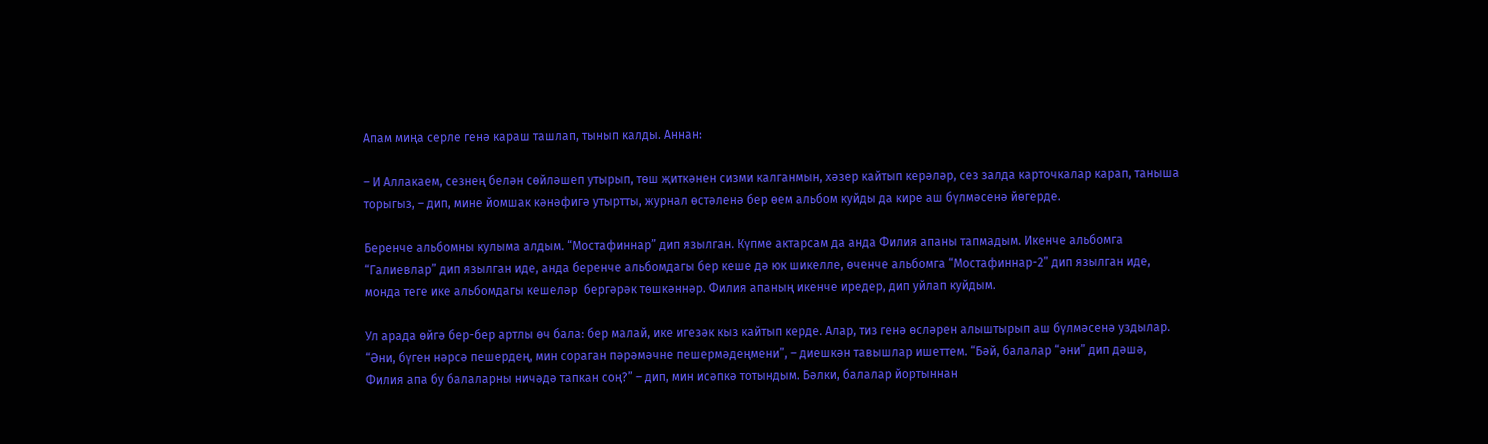Апам миңа серле генә караш ташлап, тынып калды. Аннан:

– И Аллакаем, сезнең белән сөйләшеп утырып, төш җиткәнен сизми калганмын, хәзер кайтып керәләр, сез залда карточкалар карап, таныша торыгыз, – дип, мине йомшак кәнәфигә утыртты, журнал өстәленә бер өем альбом куйды да кире аш бүлмәсенә йөгерде.

Беренче альбомны кулыма алдым. “Мостафиннар” дип язылган. Күпме актарсам да анда Филия апаны тапмадым. Икенче альбомга “Галиевлар” дип язылган иде, анда беренче альбомдагы бер кеше дә юк шикелле, өченче альбомга “Мостафиннар-2” дип язылган иде, монда теге ике альбомдагы кешеләр  бергәрәк төшкәннәр. Филия апаның икенче иредер, дип уйлап куйдым.

Ул арада өйгә бер-бер артлы өч бала: бер малай, ике игезәк кыз кайтып керде. Алар, тиз генә өсләрен алыштырып аш бүлмәсенә уздылар. “Әни, бүген нәрсә пешердең, мин сораган пәрәмәчне пешермәдеңмени”, – диешкән тавышлар ишеттем. “Бәй, балалар “әни” дип дәшә, Филия апа бу балаларны ничәдә тапкан соң?” – дип, мин исәпкә тотындым. Бәлки, балалар йортыннан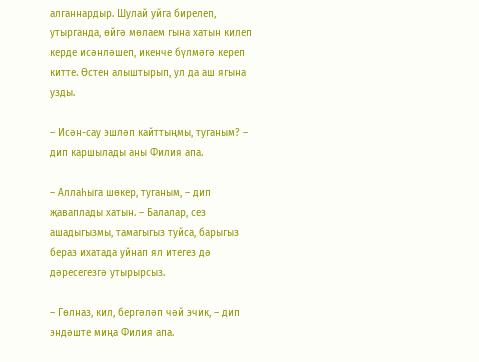алганнардыр. Шулай уйга бирелеп, утырганда, өйгә мөлаем гына хатын килеп керде исәнләшеп, икенче бүлмәгә кереп китте. Өстен алыштырып, ул да аш ягына узды.

– Исән-сау эшләп кайттыңмы, туганым? – дип каршылады аны Филия апа.

– Аллаһыга шөкер, туганым, – дип җаваплады хатын. – Балалар, сез ашадыгызмы, тамагыгыз туйса, барыгыз бераз ихатада уйнап ял итегез дә дәресегезгә утырырсыз.

– Гөлназ, кил, бергәләп чәй эчик, – дип эндәште миңа Филия апа.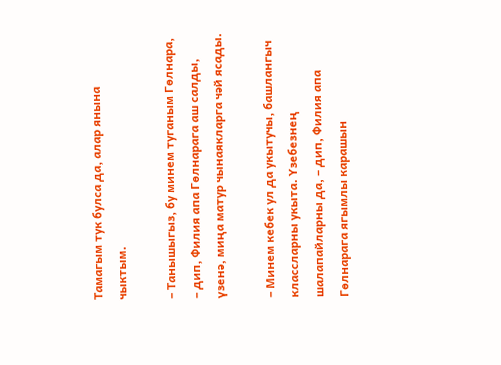Тамагым тук булса да, алар янына чыктым.

– Танышыгыз, бу минем туганым Гөлнара, – дип, Филия апа Гөлнарага аш салды, үзенә, миңа матур чынаякларга чәй ясады.

– Минем кебек ул да укытучы, башлангыч классларны укыта. Үзебезнең шалапайларны да, – дип, Филия апа Гөлнарага ягымлы карашын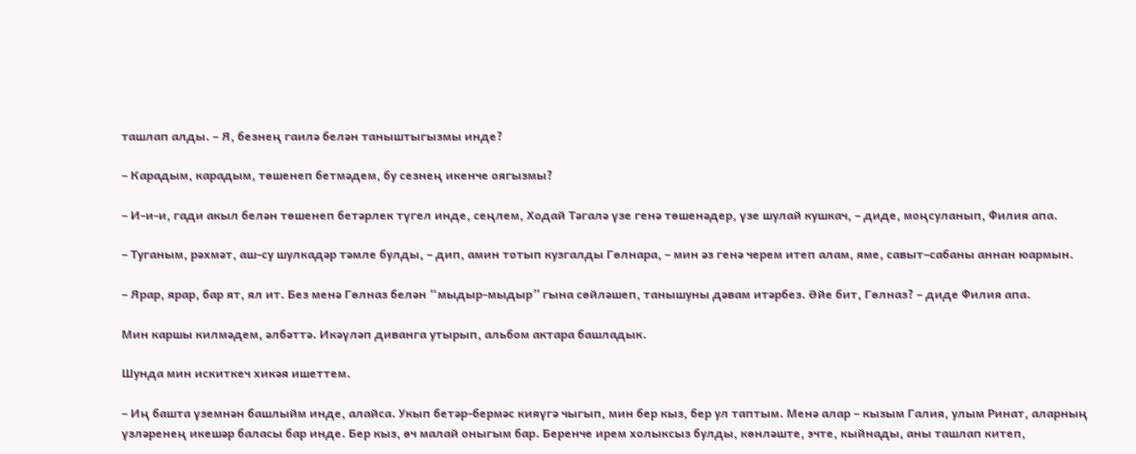ташлап алды. – Я, безнең гаилә белән таныштыгызмы инде?

– Карадым, карадым, төшенеп бетмәдем, бу сезнең икенче оягызмы?

– И-и-и, гади акыл белән төшенеп бетәрлек түгел инде, сеңлем, Ходай Тәгалә үзе генә төшенәдер, үзе шулай кушкач, – диде, моңсуланып, Филия апа.

– Туганым, рәхмәт, аш-су шулкадәр тәмле булды, – дип, амин тотып кузгалды Гөлнара, – мин әз генә черем итеп алам, яме, савыт–сабаны аннан юармын.

– Ярар, ярар, бар ят, ял ит. Без менә Гөлназ белән “мыдыр-мыдыр” гына сөйләшеп, танышуны дәвам итәрбез. Әйе бит, Гөлназ? – диде Филия апа.

Мин каршы килмәдем, әлбәттә. Икәүләп диванга утырып, альбом актара башладык.

Шунда мин искиткеч хикәя ишеттем.

– Иң башта үземнән башлыйм инде, алайса. Укып бетәр-бермәс кияүгә чыгып, мин бер кыз, бер ул таптым. Менә алар – кызым Галия, улым Ринат, аларның үзләренең икешәр баласы бар инде. Бер кыз, өч малай оныгым бар. Беренче ирем холыксыз булды, көнләште, эчте, кыйнады, аны ташлап китеп,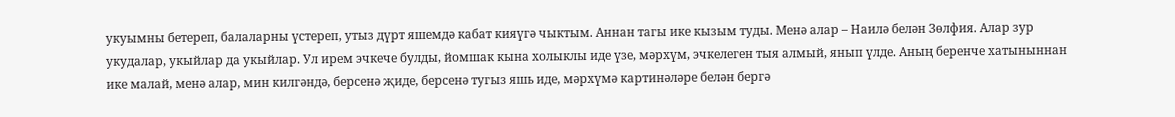укуымны бетереп, балаларны үстереп, утыз дүрт яшемдә кабат кияүгә чыктым. Аннан тагы ике кызым туды. Менә алар – Наилә белән Зөлфия. Алар зур укудалар, укыйлар да укыйлар. Ул ирем эчкече булды, йомшак кына холыклы иде үзе, мәрхүм, эчкелеген тыя алмый, янып үлде. Аның беренче хатыныннан ике малай, менә алар, мин килгәндә, берсенә җиде, берсенә тугыз яшь иде, мәрхүмә картинәләре белән бергә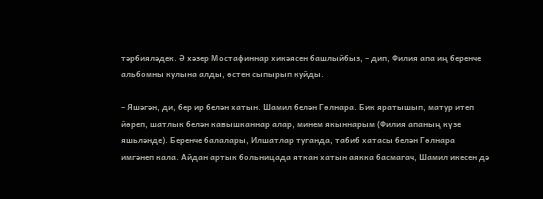тәрбияләдек. Ә хәзер Мостафиннар хикәясен башлыйбыз, – дип, Филия апа иң беренче альбомны кулына алды, өстен сыпырып куйды.

– Яшәгән, ди, бер ир белән хатын. Шамил белән Гөлнара. Бик яратышып, матур итеп йөреп, шатлык белән кавышканнар алар, минем якыннарым (Филия апаның күзе яшьләнде). Беренче балалары, Илшатлар туганда, табиб хатасы белән Гөлнара имгәнеп кала. Айдан артык больницада яткан хатын аякка басмагач, Шамил икесен дә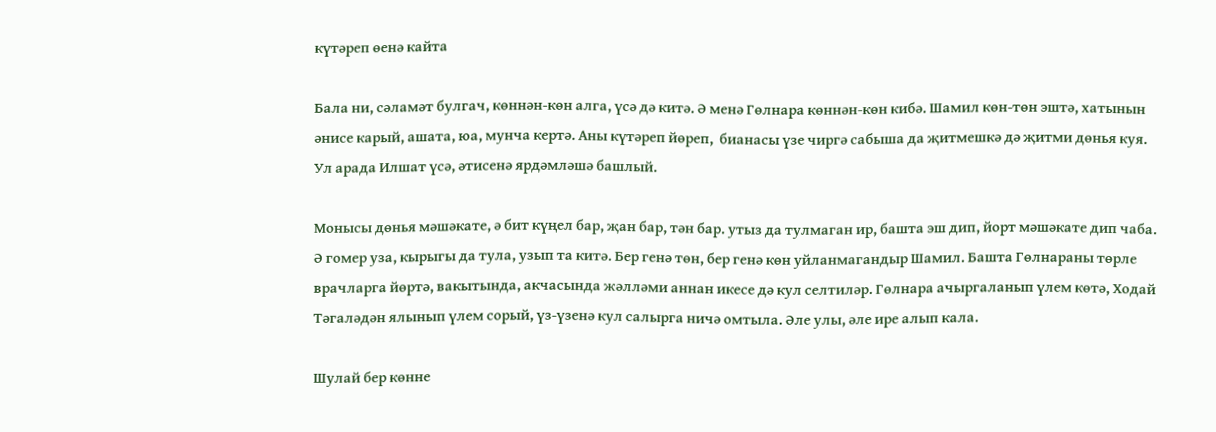күтәреп өенә кайта

Бала ни, сәламәт булгач, көннән-көн алга, үсә дә китә. Ә менә Гөлнара көннән-көн кибә. Шамил көн-төн эштә, хатынын әнисе карый, ашата, юа, мунча кертә. Аны күтәреп йөреп,  бианасы үзе чиргә сабыша да җитмешкә дә җитми дөнья куя. Ул арада Илшат үсә, әтисенә ярдәмләшә башлый.

Монысы дөнья мәшәкате, ә бит күңел бар, җан бар, тән бар. утыз да тулмаган ир, башта эш дип, йорт мәшәкате дип чаба. Ә гомер уза, кырыгы да тула, узып та китә. Бер генә төн, бер генә көн уйланмагандыр Шамил. Башта Гөлнараны төрле врачларга йөртә, вакытында, акчасында жәлләми аннан икесе дә кул селтиләр. Гөлнара ачыргаланып үлем көтә, Ходай Тәгаләдән ялынып үлем сорый, үз-үзенә кул салырга ничә омтыла. Әле улы, әле ире алып кала.

Шулай бер көнне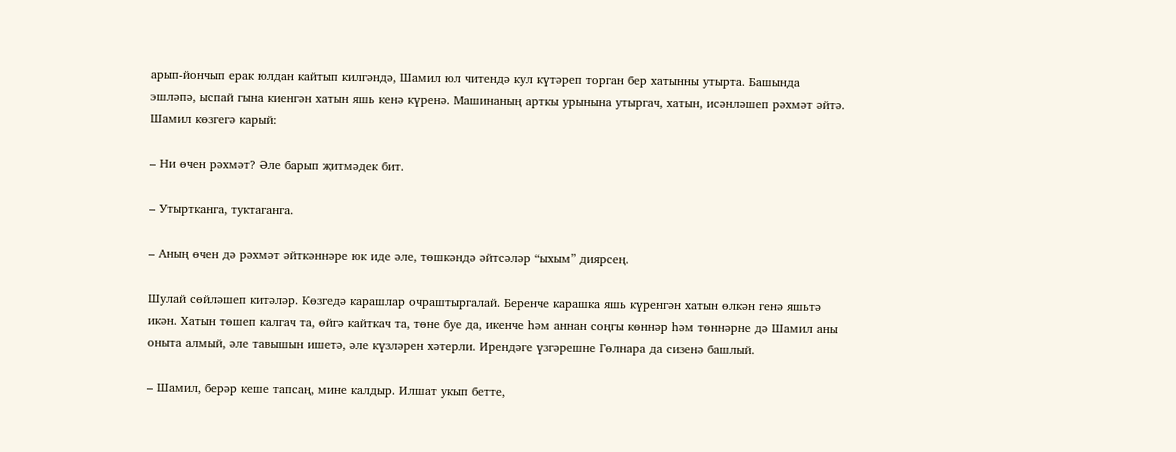арып-йончып ерак юлдан кайтып килгәндә, Шамил юл читендә кул күтәреп торган бер хатынны утырта. Башында эшләпә, ыспай гына киенгән хатын яшь кенә күренә. Машинаның арткы урынына утыргач, хатын, исәнләшеп рәхмәт әйтә. Шамил көзгегә карый:

– Ни өчен рәхмәт? Әле барып җитмәдек бит.

– Утыртканга, туктаганга.

– Аның өчен дә рәхмәт әйткәннәре юк иде әле, төшкәндә әйтсәләр “ыхым” диярсең.

Шулай сөйләшеп китәләр. Көзгедә карашлар очраштыргалай. Беренче карашка яшь күренгән хатын өлкән генә яшьтә икән. Хатын төшеп калгач та, өйгә кайткач та, төне буе да, икенче һәм аннан соңгы көннәр һәм төннәрне дә Шамил аны оныта алмый, әле тавышын ишетә, әле күзләрен хәтерли. Ирендәге үзгәрешне Гөлнара да сизенә башлый.

– Шамил, берәр кеше тапсаң, мине калдыр. Илшат укып бетте,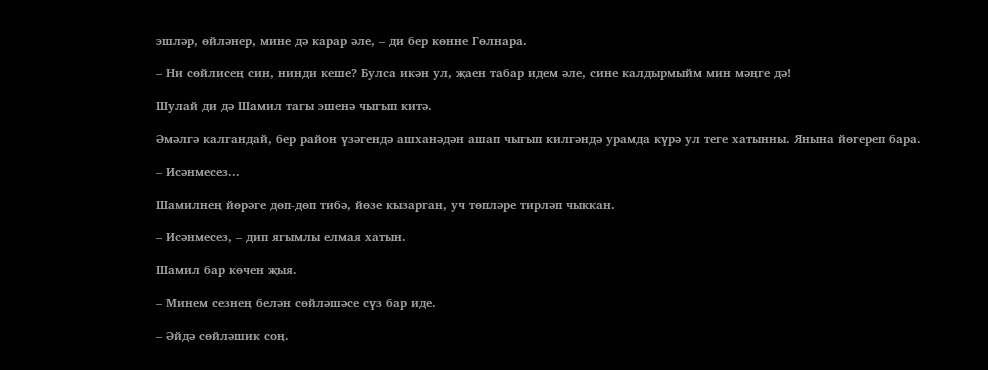эшләр, өйләнер, мине дә карар әле, – ди бер көнне Гөлнара.

– Ни сөйлисең син, нинди кеше? Булса икән ул, җаен табар идем әле, сине калдырмыйм мин мәңге дә!

Шулай ди дә Шамил тагы эшенә чыгып китә.

Әмәлгә калгандай, бер район үзәгендә ашханәдән ашап чыгып килгәндә урамда күрә ул теге хатынны. Янына йөгереп бара.

– Исәнмесез...

Шамилнең йөрәге дөп-дөп тибә, йөзе кызарган, уч төпләре тирләп чыккан.

– Исәнмесез, – дип ягымлы елмая хатын.

Шамил бар көчен җыя.

– Минем сезнең белән сөйләшәсе сүз бар иде.

– Әйдә сөйләшик соң.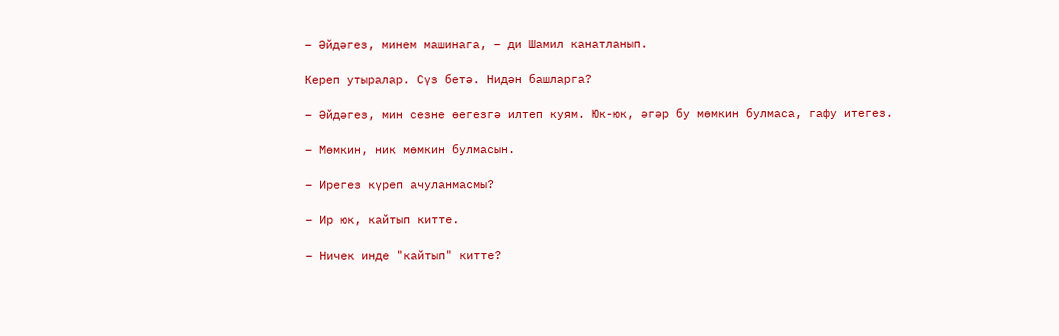– Әйдәгез, минем машинага, – ди Шамил канатланып.

Кереп утыралар. Сүз бетә. Нидән башларга?

– Әйдәгез, мин сезне өегезгә илтеп куям. Юк-юк, әгәр бу мөмкин булмаса, гафу итегез.

– Мөмкин, ник мөмкин булмасын.

– Ирегез күреп ачуланмасмы?

– Ир юк, кайтып китте.

– Ничек инде "кайтып" китте?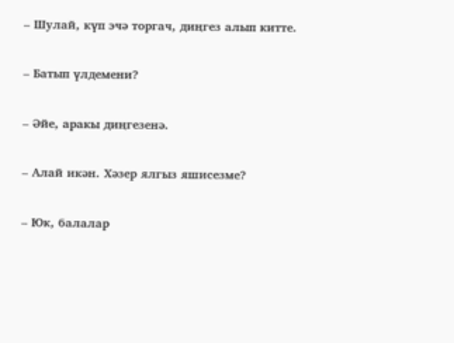– Шулай, күп эчә торгач, диңгез алып китте.

– Батып үлдемени?

– Әйе, аракы диңгезенә.

– Алай икән. Хәзер ялгыз яшисезме?

– Юк, балалар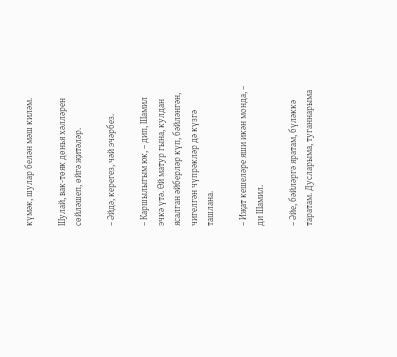күмәк, шулар белән мәш киләм.

Шулай, вак-төяк дөнья хәлләрен сөйләшеп, өйгә җитәләр.

– Әйдә, керегез, чәй эчәрбез.

– Каршылыгым юк, – дип, Шамил эчкә үтә. Өй матур гына, кулдан ясалган әйберләр күп, бәйләнгән, чигелгән чүпрәкләр дә күзгә ташлана.

– Иҗат кешеләре яши икән монда, –  ди Шамил.

– Әйе, бәйләргә яратам, бүләккә таратам. Дусларыма, туганнарыма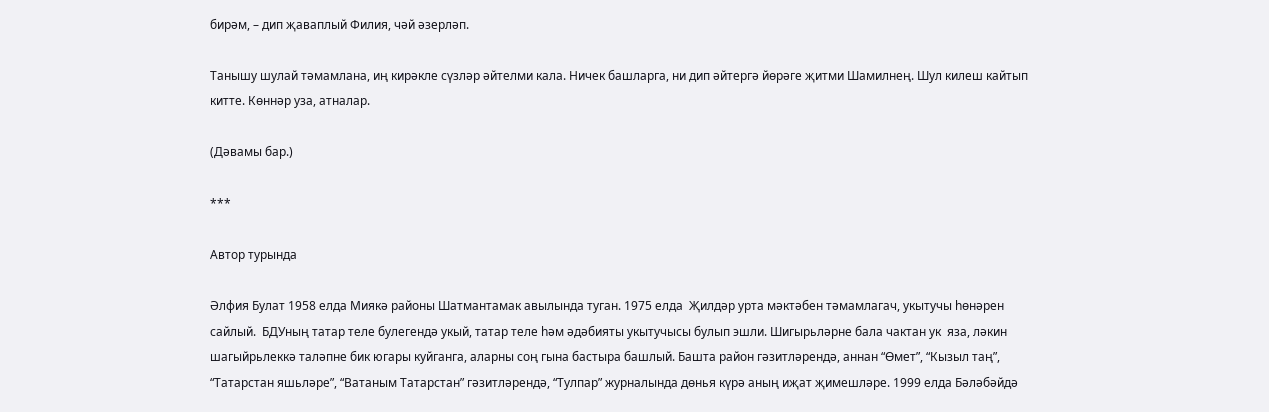бирәм, – дип җаваплый Филия, чәй әзерләп.

Танышу шулай тәмамлана, иң кирәкле сүзләр әйтелми кала. Ничек башларга, ни дип әйтергә йөрәге җитми Шамилнең. Шул килеш кайтып китте. Көннәр уза, атналар.

(Дәвамы бар.)

***

Автор турында

Әлфия Булат 1958 елда Миякә районы Шатмантамак авылында туган. 1975 елда  Җилдәр урта мәктәбен тәмамлагач, укытучы һөнәрен сайлый.  БДУның татар теле булегендә укый, татар теле һәм әдәбияты укытучысы булып эшли. Шигырьләрне бала чактан ук  яза, ләкин шагыйрьлеккә таләпне бик югары куйганга, аларны соң гына бастыра башлый. Башта район гәзитләрендә, аннан “Өмет”, “Кызыл таң”, “Татарстан яшьләре”, “Ватаным Татарстан” гәзитләрендә, “Тулпар” журналында дөнья күрә аның иҗат җимешләре. 1999 елда Бәләбәйдә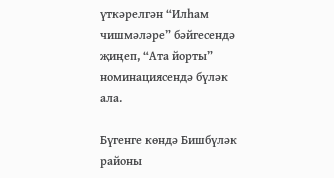үткәрелгән “Илһам чишмәләре” бәйгесендә җиңеп, “Ата йорты” номинациясендә бүләк ала.

Бүгенге көндә Бишбүләк районы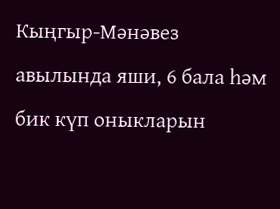Кыңгыр-Мәнәвез авылында яши, 6 бала һәм бик күп оныкларын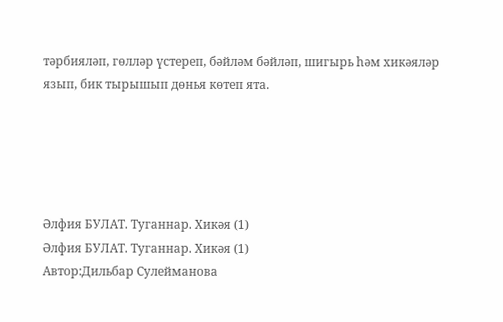тәрбияләп, гөлләр үстереп, бәйләм бәйләп, шигырь һәм хикәяләр язып, бик тырышып дөнья көтеп ята.





Әлфия БУЛАТ. Туганнар. Хикәя (1)
Әлфия БУЛАТ. Туганнар. Хикәя (1)
Автор:Дильбар Сулейманова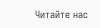Читайте нас